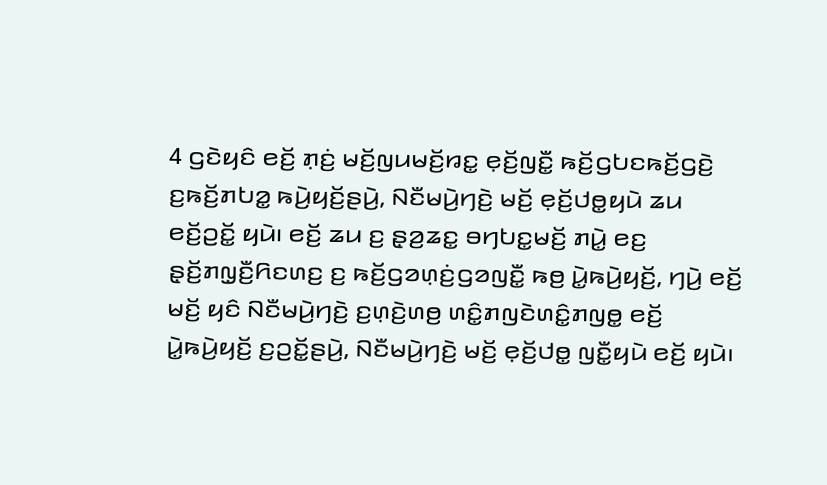4 ꤞꤢꤧꤟꤢꤨ ꤕꤢꤩ꤬ ꤊ꤫ꤢꤦ꤬ ꤗꤢꤩ꤬ꤜꤣꤗꤢꤩ꤬ꤙꤢ꤭ ꤕ꤫ꤢꤩ꤬ꤜꤢꤪ꤭ ꤒꤢꤩ꤬ꤞꤝꤢꤒꤢꤩ꤬ꤞꤢꤧ꤬ ꤢ꤬ꤒꤢꤩ꤬ꤊꤝꤤ꤭ ꤒꤣꤧ꤬ꤟꤢꤩ꤬ꤔꤣꤧ꤬, ꤡꤢꤪꤗꤣꤧ꤬ꤚꤢꤧ꤬ ꤗꤢꤩ꤬ ꤕ꤫ꤢꤩ꤬ꤓꤥ꤭ꤟꤣꤧ ꤘꤣ ꤕꤢꤩ꤬ꤑꤢꤩ꤭ ꤟꤣꤧ꤯ ꤕꤢꤩ꤬ ꤘꤣ ꤢ꤬ ꤔ꤫ꤤ꤬ꤘꤢ꤭ ꤋꤚꤝꤢ꤭ꤗꤢꤩ꤬ ꤊꤣꤧ꤭ ꤕꤢ꤬ ꤔ꤫ꤢꤩ꤬ꤊꤜ꤫ꤢꤪ꤬ꤖꤢꤛꤢ꤬ ꤢ꤬ ꤒꤢꤩ꤬ꤞꤤꤛ꤫ꤢꤦ꤬ꤞꤤꤜꤢꤪ꤭ ꤒꤥ꤬ ꤣꤧ꤭ꤒꤣꤧ꤬ꤟꤢꤩ꤬, ꤚꤣꤧ꤬ ꤕꤢꤩ꤬ ꤗꤢꤩ꤬ ꤟꤢꤨ ꤡꤢꤪꤗꤣꤧ꤬ꤚꤢꤧ꤬ ꤢ꤬ꤛ꤫ꤢꤧ꤬ꤛꤥ꤬ ꤛꤢꤨ꤭ꤊꤜꤢꤧꤛꤢꤨ꤭ꤊꤜꤥ꤭ ꤕꤢꤩ꤬ ꤣꤧ꤭ꤒꤣꤧ꤬ꤟꤢꤩ꤬ ꤢ꤬ꤑꤢꤩ꤭ꤔꤣꤧ꤬, ꤡꤢꤪꤗꤣꤧ꤬ꤚꤢꤧ꤬ ꤗꤢꤩ꤬ ꤕ꤫ꤢꤩ꤬ꤓꤥ꤭ ꤜꤢꤪ꤭ꤟꤣꤧ ꤕꤢꤩ꤬ ꤟꤣꤧ꤯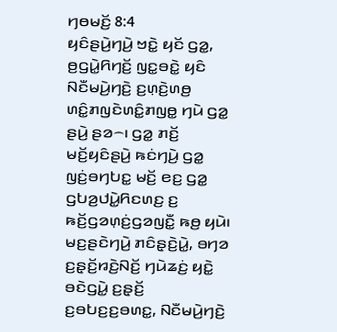ꤚꤥꤗꤢꤩ꤬ 8:4
ꤟꤢꤨꤔꤣꤧ꤬ꤚꤣꤧ꤬ ꤠꤢꤧ꤭ ꤟꤢꤩ ꤞꤤ꤭, ꤥ꤬ꤞꤣꤧ꤭ꤖꤚꤢꤩ꤬ ꤜꤢ꤭ꤋꤢꤧ꤭ ꤟꤢꤨ ꤡꤢꤪꤗꤣꤧ꤬ꤚꤢꤧ꤬ ꤢ꤬ꤛ꤫ꤢꤧ꤬ꤛꤥ꤬ ꤛꤢꤨ꤭ꤊꤜꤢꤧꤛꤢꤨ꤭ꤊꤜꤥ꤭ ꤚꤣꤧ ꤞꤤ꤭ ꤔꤣꤧ꤬ ꤔꤤ꤮꤯ ꤞꤤ꤭ ꤊꤢꤩ꤬ ꤗꤢꤩ꤬ꤟꤢꤨꤔꤣꤧ꤬ ꤒꤢꤦꤚꤣꤧ꤬ ꤞꤤ꤭ ꤜꤢꤦ꤬ꤋꤚꤝꤢ꤭ ꤗꤢꤩ꤬ ꤕꤢ꤬ ꤞꤤ꤭ ꤞꤝꤤ꤬ꤓꤣꤧ꤭ꤖꤢꤛꤢ꤬ ꤢ꤬ ꤒꤢꤩ꤬ꤞꤤꤛ꤫ꤢꤦ꤬ꤞꤤꤜꤢꤪ꤭ ꤒꤥ꤬ ꤟꤣꤧ꤯
ꤗꤢ꤬ꤔꤢꤧꤚꤣꤧ꤬ ꤊꤢꤨꤔ꤫ꤢꤧ꤬ꤣꤧ꤭, ꤋꤚꤤ ꤢ꤬ꤔ꤫ꤢꤩ꤬ꤙꤢꤧ꤬ꤡꤢꤩ꤬ ꤚꤣꤧꤘꤢꤦ꤬ ꤟꤢꤧ꤭ ꤋꤢꤧꤞꤣꤧ꤭ ꤢ꤬ꤔ꤫ꤢꤩ꤬ ꤢ꤬ꤋꤝꤢ꤬ꤢ꤬ꤋꤛꤢ꤭, ꤡꤢꤪꤗꤣꤧ꤬ꤚꤢꤧ꤬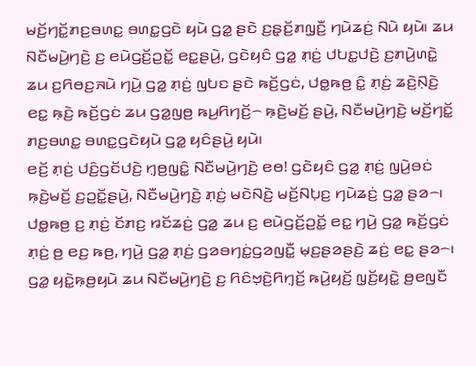ꤗꤢꤩ꤬ꤚꤢꤩ꤭ꤊꤢ꤬ꤋꤛꤢ꤭ ꤋꤛꤢ꤭ꤞꤢꤧ ꤟꤣꤧ ꤞꤤ꤭ ꤔꤢꤧ ꤢ꤬ꤔ꤫ꤢꤩ꤬ꤊꤜ꤫ꤢꤪ꤬ ꤚꤣꤧꤘꤢꤦ꤬ ꤡꤣꤧ ꤟꤣꤧ꤯ ꤘꤣ ꤡꤢꤪꤗꤣꤧ꤬ꤚꤢꤧ꤬ ꤢ꤬ ꤕꤣꤧꤞꤢꤩ꤬ꤑꤢꤩ꤭ ꤕꤢ꤭ꤔꤣꤧ꤬, ꤞꤢꤧꤟꤢꤨ ꤞꤤ꤭ ꤊ꤫ꤢꤦ꤬ ꤓꤝꤢ꤭ꤓꤢꤧ꤬ ꤢ꤬ꤊꤣꤧ꤬ꤛꤢꤧ꤭ ꤘꤣ ꤢ꤬ꤖꤥꤢ꤬ꤏꤣꤧ ꤚꤣꤧ꤬ ꤞꤤ꤭ ꤊ꤫ꤢꤦ꤬ ꤜꤝꤢ ꤔꤢꤧ ꤒꤢꤩ꤬ꤞꤢꤦ, ꤓꤥ꤭ꤒꤥ꤬ ꤢꤨ꤭ ꤊ꤫ꤢꤦ꤬ ꤘꤢꤧ꤬ꤡ꤫ꤢꤧ꤬ ꤕꤢ꤭ ꤒ꤫ꤢꤧ꤬ ꤒꤢꤩ꤬ꤞꤢꤦ ꤘꤣ ꤞꤤ꤭ꤜꤥ꤬ ꤒꤣ꤬ꤖꤚꤢꤩ꤬꤮ ꤒ꤫ꤢꤧ꤬ꤗꤢꤩ꤬ ꤔꤣꤧ꤬, ꤡꤢꤪꤗꤣꤧ꤬ꤚꤢꤧ꤬ ꤗꤢꤩ꤬ꤚꤢꤩ꤭ ꤊꤢ꤬ꤋꤛꤢ꤭ ꤋꤛꤢ꤭ꤞꤢꤧꤟꤣꤧ ꤞꤤ꤭ ꤟꤢꤨꤔꤣꤧ꤬ ꤟꤣꤧ꤯
ꤕꤢꤩ꤬ ꤊ꤫ꤢꤦ꤬ ꤓꤢꤨ꤬ꤞꤢꤩꤓꤢꤧ꤬ ꤚ꤫ꤥ꤬ꤜꤢꤨ꤭ ꤡꤢꤪꤗꤣꤧ꤬ꤚꤢꤧ꤬ ꤕꤥ! ꤞꤢꤧꤟꤢꤨ ꤞꤤ꤭ ꤊ꤫ꤢꤦ꤬ ꤜꤣꤧ꤬ꤋꤢꤦ ꤒ꤫ꤢꤧ꤬ꤗꤢꤩ꤬ ꤢ꤬ꤑꤢꤩ꤭ꤔꤣꤧ꤬, ꤡꤢꤪꤗꤣꤧ꤬ꤚꤢꤧ꤬ ꤊ꤫ꤢꤦ꤬ ꤗꤢꤧꤡꤢꤧ꤬ ꤗꤢꤩ꤬ꤡꤝ꤫ꤢ꤬ ꤚꤣꤧꤘꤢꤦ꤬ ꤞꤤ꤭ ꤔꤤ꤮꤯ ꤓꤥ꤭ꤒꤥ꤬ ꤢ꤬ ꤊ꤫ꤢꤦ꤬ ꤢꤩꤊꤢ꤬ ꤙꤢꤩꤘꤢꤦ꤬ ꤞꤤ꤭ ꤘꤣ ꤢ꤬ ꤕꤣꤧꤞꤢꤩ꤬ꤑꤢꤩ꤭ ꤕꤢ꤭ ꤚꤣꤧ꤬ ꤞꤤ꤭ ꤒꤢꤩ꤬ꤞꤢꤦ ꤊ꤫ꤢꤦ꤬ ꤥ꤬ ꤕꤢ꤬ ꤒꤥ꤬, ꤚꤣꤧ꤬ ꤞꤤ꤭ ꤊ꤫ꤢꤦ꤬ ꤞꤤꤋꤚꤢꤦ꤭ꤞꤤꤜꤢꤪ꤭ ꤗ꤫ꤢ꤬ꤔꤤꤔꤢꤧ꤬ ꤘꤢꤦ꤬ ꤕꤢ꤭ ꤔꤤ꤮꤯
ꤞꤤ꤭ ꤟꤢꤧ꤭ꤒ꤫ꤥ꤬ꤟꤣꤧ ꤘꤣ ꤡꤢꤪꤗꤣꤧ꤬ꤚꤢꤧ꤬ ꤢ꤬ ꤖꤢꤨꤠ꤫ꤢꤧ꤬ꤖꤚ꤫ꤢꤩ꤬ ꤒꤣꤧ꤬ꤟꤢꤩ꤬ ꤜ꤫ꤢꤩ꤬ꤟꤢꤧ꤭ ꤥ꤬ꤕꤜꤢꤪ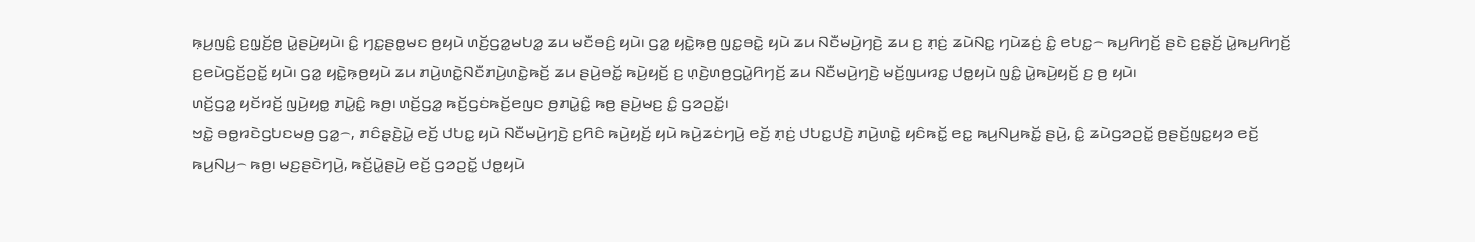ꤒ꤫ꤣ꤬ꤜꤢꤨ꤭ ꤢ꤬ꤜ꤫ꤢꤩ꤬ꤥ꤬ ꤣꤧ꤭ꤔꤣꤧ꤬ꤟꤣꤧ꤯ ꤢꤨ꤭ ꤚꤢ꤭ꤔꤥ꤭ꤗꤢ ꤥ꤬ꤟꤣꤧ ꤛꤢꤩ꤬ꤞꤤ꤭ꤗꤝꤤ꤭ ꤘꤣ ꤗꤢꤪꤋꤢꤨ꤬ ꤟꤣꤧ꤯ ꤞꤤ꤭ ꤟꤢꤧ꤭ꤒ꤫ꤥ꤬ ꤜꤢ꤭ꤋꤢꤧ꤭ ꤟꤣꤧ ꤘꤣ ꤡꤢꤪꤗꤣꤧ꤬ꤚꤢꤧ꤬ ꤘꤣ ꤢ꤬ ꤊ꤫ꤢꤦ꤬ ꤘꤣꤧꤡꤢ꤭ ꤚꤣꤧꤘꤢꤦ꤬ ꤢꤨ꤭ ꤕꤝꤢ꤭꤮ ꤒꤣ꤬ꤖꤚꤢꤩ꤬ ꤔꤢꤧ ꤢ꤬ꤔ꤫ꤢꤩ꤬ ꤣꤧ꤭ꤒꤣ꤬ꤖꤚꤢꤩ꤬ ꤢ꤬ꤕꤣꤧꤞꤢꤩ꤬ꤑꤢꤩ꤭ ꤟꤣꤧ꤯ ꤞꤤ꤭ ꤟꤢꤧ꤭ꤒ꤫ꤥ꤬ꤟꤣꤧ ꤘꤣ ꤊꤣꤧ꤬ꤛꤢꤧ꤭ꤡꤢꤪꤊꤣꤧ꤬ꤛꤢꤧ꤭ꤒꤢꤩ꤬ ꤘꤣ ꤔꤣꤧ꤬ꤋꤢꤩ꤭ ꤒꤣꤧ꤬ꤟꤢꤩ꤬ ꤢ꤬ ꤛ꤫ꤢꤧ꤬ꤛꤥ꤬ꤞꤣꤧ꤭ꤖꤚꤢꤩ꤬ ꤘꤣ ꤡꤢꤪꤗꤣꤧ꤬ꤚꤢꤧ꤬ ꤗꤢꤩ꤬ꤜꤣꤙꤢ꤭ ꤓꤥ꤭ꤟꤣꤧ ꤜꤢꤨ꤭ ꤣꤧ꤭ꤒꤣꤧ꤬ꤟꤢꤩ꤬ ꤢ꤬ ꤥ꤬ ꤟꤣꤧ꤯
ꤛꤢꤩ꤬ꤞꤤ꤭ ꤟꤢꤩꤙꤢꤩ꤬ ꤜꤣꤧ꤬ꤟꤥ꤭ ꤊꤣꤧ꤭ꤢꤨ꤭ ꤒꤥ꤬꤯ ꤛꤢꤩ꤬ꤞꤤ꤭ ꤒꤢꤩ꤬ꤞꤢꤦꤒꤢꤩ꤬ꤕꤜꤢ ꤥ꤬ꤊꤣꤧ꤭ꤢꤨ꤭ ꤒꤥ꤬ ꤔꤣꤧ꤬ꤗꤢ꤬ ꤢꤨ꤭ ꤞꤤꤑꤢꤩ꤭꤯
ꤠꤢꤧ꤭ ꤋꤥ꤭ꤙꤢꤧꤞꤝꤢꤗꤥ꤬ ꤞꤤ꤭꤮, ꤊꤢꤨꤔ꤫ꤢꤧ꤬ꤣꤧ꤭ ꤕꤢꤩ꤬ ꤓꤝꤢ꤭ ꤟꤣꤧ ꤡꤢꤪꤗꤣꤧ꤬ꤚꤢꤧ꤬ ꤢ꤬ꤖꤢꤨ ꤒꤣꤧ꤬ꤟꤢꤩ꤬ ꤟꤣꤧ ꤒꤣꤧ꤬ꤘꤢꤦꤚꤣꤧ꤬ ꤕꤢꤩ꤬ ꤊ꤫ꤢꤦ꤬ ꤓꤝꤢ꤭ꤓꤢꤧ꤬ ꤊꤣꤧ꤬ꤛꤢꤧ꤭ ꤟꤢꤨꤒꤢꤩ꤭ ꤕꤢ꤭ ꤒꤣ꤬ꤡꤣ꤬ꤒꤢꤩ꤭ ꤔꤣꤧ꤬, ꤢꤨ꤭ ꤘꤣꤧꤞꤤꤑꤢꤩ꤭ ꤥ꤬ꤔꤢꤩ꤬ꤜꤢ꤭ꤟꤤ ꤕꤢꤩ꤬ ꤒꤣ꤬ꤡꤣ꤬꤮ ꤒꤥ꤬꤯ ꤗꤢ꤬ꤔꤢꤧꤚꤣꤧ꤬, ꤒꤢꤩ꤬ꤣꤧ꤭ꤔꤣꤧ꤬ ꤕꤢꤩ꤬ ꤞꤤꤑꤢꤩ꤭ ꤓꤥ꤭ꤟꤣꤧ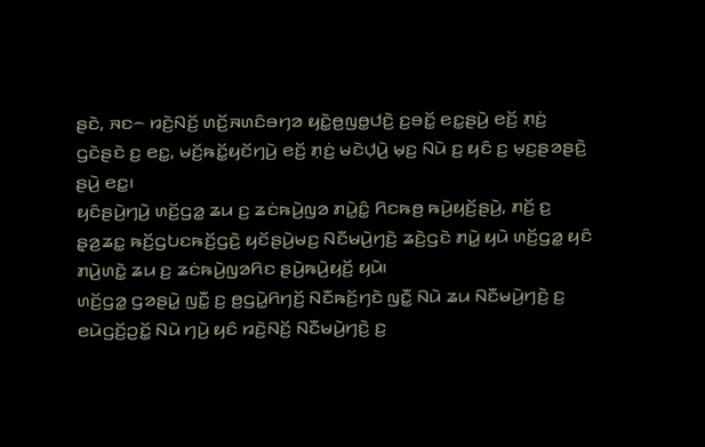ꤔꤢꤧ, ꤏꤢ꤮ ꤙꤢꤧ꤬ꤡꤢꤩ꤬ ꤛꤢꤩ꤬ꤏꤛꤢꤨꤋꤚꤤ ꤟꤢꤧ꤭ꤥ꤬ꤜꤥ꤭ꤓꤢꤧ꤬ ꤢ꤬ꤋꤢꤩ꤭ ꤕꤢ꤭ꤔꤣꤧ꤬ ꤕꤢꤩ꤬ ꤊ꤫ꤢꤦ꤬ ꤞꤢꤧꤔꤢꤧ ꤢ꤬ ꤕꤢ꤭, ꤗꤢꤩ꤬ꤒꤢꤩ꤭ꤟꤢꤩꤚꤣꤧ꤬ ꤕꤢꤩ꤬ ꤊ꤫ꤢꤦ꤬ ꤗꤢꤧꤓ꤫ꤣꤧ꤬ ꤗ꤫ꤢ꤬ ꤡꤣꤧ ꤢ꤬ ꤟꤢꤨ ꤢ꤬ ꤗ꤫ꤢ꤬ꤔꤤꤔꤢꤧ꤬ ꤔꤣꤧ꤬ ꤕꤢ꤭꤯
ꤟꤢꤨꤔꤣꤧ꤬ꤚꤣꤧ꤬ ꤛꤢꤩ꤬ꤞꤤ꤭ ꤘꤣ ꤢ꤬ ꤘꤢꤦꤒꤣꤧ꤬ꤜꤤ ꤊꤣꤧ꤭ꤢꤨ꤭ ꤖꤢꤒꤥ꤬ ꤒꤣꤧ꤬ꤟꤢꤩ꤬ꤔꤣꤧ꤬, ꤊꤢꤩ꤬ ꤢ꤬ ꤔ꤫ꤤ꤬ꤘꤢ꤭ ꤒꤢꤩ꤬ꤞꤝꤢꤒꤢꤩ꤬ꤞꤢꤧ꤬ ꤟꤢꤩꤔꤣꤧ꤬ꤗꤢ꤬ ꤡꤢꤪꤗꤣꤧ꤬ꤚꤢꤧ꤬ ꤘꤢꤧ꤬ꤞꤢꤧ ꤊꤣꤧ꤭ ꤟꤣꤧ ꤛꤢꤩ꤬ꤞꤤ꤭ ꤟꤢꤨ ꤊꤣꤧ꤬ꤛꤢꤧ꤭ ꤘꤣ ꤢ꤬ ꤘꤢꤦꤒꤣꤧ꤬ꤜꤤꤖꤢ ꤔꤣꤧ꤬ꤒꤣꤧ꤬ꤟꤢꤩ꤬ ꤟꤣꤧ꤯
ꤛꤢꤩ꤬ꤞꤤ꤭ ꤞꤤꤔꤣꤧ꤭ ꤜꤢꤪ꤭ ꤢ꤬ ꤥ꤬ꤞꤣꤧ꤭ꤖꤚꤢꤩ꤬ ꤡꤢꤪꤒꤢꤩ꤬ꤚꤢꤧ ꤜꤢꤪ꤭ ꤡꤣꤧ ꤘꤣ ꤡꤢꤪꤗꤣꤧ꤬ꤚꤢꤧ꤬ ꤢ꤬ ꤕꤣꤧꤞꤢꤩ꤬ꤑꤢꤩ꤭ ꤡꤣꤧ ꤚꤣꤧ꤬ ꤟꤢꤨ ꤙꤢꤧ꤬ꤡꤢꤩ꤬ ꤡꤢꤪꤗꤣꤧ꤬ꤚꤢꤧ꤬ ꤢ꤬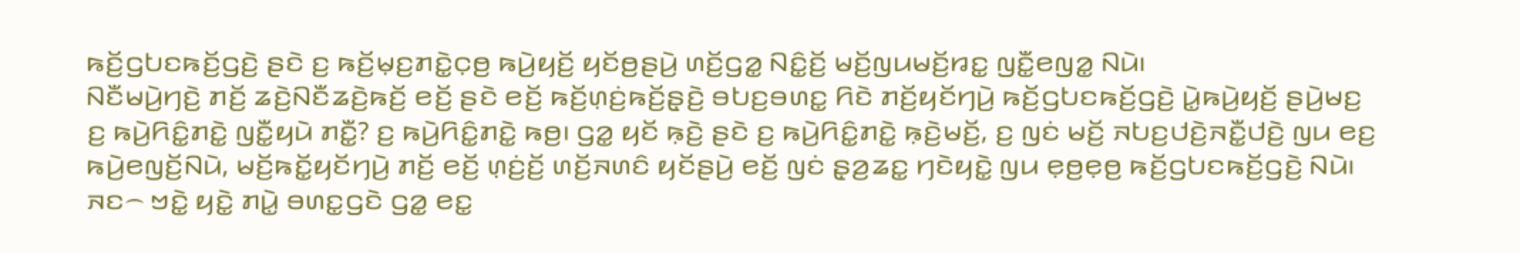ꤒꤢꤩ꤬ꤞꤝꤢꤒꤢꤩ꤬ꤞꤢꤧ꤬ ꤔꤢꤧ ꤢ꤬ ꤒꤢꤩ꤬ꤗ꤫ꤢ꤬ꤊꤢꤧ꤭ꤍ꤫ꤥ꤬ ꤒꤣꤧ꤬ꤟꤢꤩ꤬ ꤟꤢꤩꤥ꤬ꤔꤣꤧ꤬ ꤛꤢꤩ꤬ꤞꤤ꤭ ꤡꤢꤨ꤭ꤢꤩ꤬ ꤗꤢꤩ꤬ꤜꤣꤗꤢꤩ꤬ꤙꤢ꤭ ꤜꤢꤪ꤭ꤕꤜꤤ꤭ ꤡꤣꤧ꤯
ꤡꤢꤪꤗꤣꤧ꤬ꤚꤢꤧ꤬ ꤊꤢꤩ꤬ ꤘꤢꤧ꤬ꤡꤢꤪꤘꤢꤧ꤬ꤒꤢꤩ꤬ ꤕꤢꤩ꤬ ꤔꤢꤧ ꤕꤢꤩ꤬ ꤒꤢꤩ꤬ꤛ꤫ꤢꤦ꤬ꤒꤢꤩ꤬ꤔ꤫ꤢꤧ꤬ ꤋꤝꤢ꤬ꤋꤛꤢ꤭ ꤖꤢꤧ ꤊꤢꤩ꤬ꤟꤢꤩꤚꤣꤧ꤬ ꤒꤢꤩ꤬ꤞꤝꤢꤒꤢꤩ꤬ꤞꤢꤧ꤬ ꤣꤧ꤭ꤒꤣꤧ꤬ꤟꤢꤩ꤬ ꤔꤣꤧ꤬ꤗꤢ꤬ ꤢ꤬ ꤒꤣꤧ꤬ꤖꤢꤨ꤭ꤊꤢꤧ꤭ ꤜꤢꤪ꤭ꤟꤣꤧ ꤊꤢꤪ꤭? ꤢ꤬ ꤒꤣꤧ꤬ꤖꤢꤨ꤭ꤊꤢꤧ꤭ ꤒꤥ꤬꤯ ꤞꤤ꤭ ꤟꤢꤩ ꤒ꤫ꤢꤧ꤬ ꤔꤢꤧ ꤢ꤬ ꤒꤣꤧ꤬ꤖꤢꤨ꤭ꤊꤢꤧ꤭ ꤒ꤫ꤢꤧ꤬ꤗꤢꤩ꤬, ꤢ꤬ ꤜꤢꤦ ꤗꤢꤩ꤬ ꤏꤝꤢ꤬ꤓꤢꤧ꤬ꤏꤢꤪ꤭ꤓꤢꤧ꤬ ꤜꤣ ꤕꤢ꤬ ꤒꤣꤧ꤬ꤕꤜꤢꤩ꤬ꤡꤣꤧ, ꤗꤢꤩ꤬ꤒꤢꤩ꤭ꤟꤢꤩꤚꤣꤧ꤬ ꤊꤢꤩ꤬ ꤕꤢꤩ꤬ ꤛ꤫ꤢꤦ꤬ꤢꤩ꤬ ꤛꤢꤩ꤬ꤏꤛꤢꤨ ꤟꤢꤩꤔꤣꤧ꤬ ꤕꤢꤩ꤬ ꤜꤢꤦ ꤔ꤫ꤤ꤬ꤘꤢ꤭ ꤚꤢꤧꤟꤢꤧ꤭ ꤜꤣ ꤕ꤫ꤥ꤬ꤕ꤫ꤥ꤬ ꤒꤢꤩ꤬ꤞꤝꤢꤒꤢꤩ꤬ꤞꤢꤧ꤬ ꤡꤣꤧ꤯
ꤏꤢ꤮ ꤠꤢꤧ꤭ ꤟꤢꤧ꤭ ꤊꤣꤧ꤭ ꤋꤛꤢ꤭ꤞꤢꤧ ꤞꤤ꤭ ꤕꤢ꤭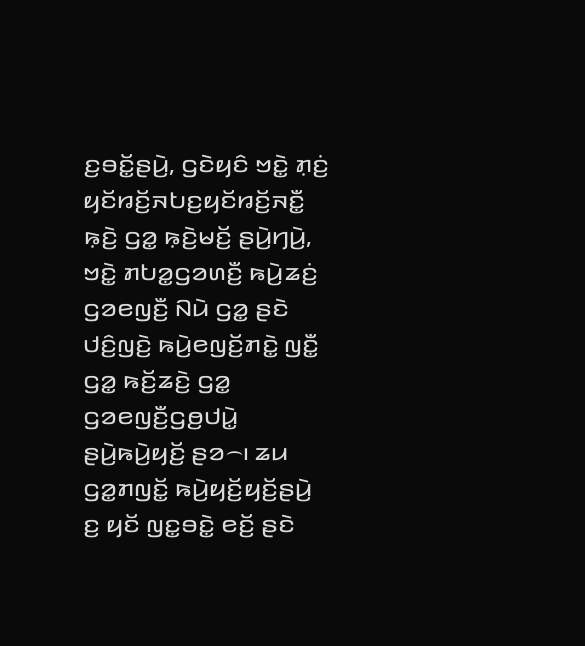ꤢ꤬ꤋꤢꤩ꤭ꤔꤣꤧ꤬, ꤞꤢꤧꤟꤢꤨ ꤠꤢꤧ꤭ ꤊ꤫ꤢꤦ꤬ ꤟꤢꤩꤙꤢꤩ꤬ꤏꤝꤢ꤬ꤟꤢꤩꤙꤢꤩ꤬ꤏꤢꤪ꤭ ꤒ꤫ꤢꤧ꤬ ꤞꤤ꤭ ꤒ꤫ꤢꤧ꤬ꤗꤢꤩ꤬ ꤔꤣꤧ꤬ꤚꤣꤧ꤬, ꤠꤢꤧ꤭ ꤊꤝꤤ꤭ꤞꤤꤛꤢꤪ꤬ ꤒꤣꤧ꤬ꤘꤢꤦ꤬ ꤞꤤꤕꤜꤢꤪ꤬ ꤡꤣꤧ ꤞꤤ꤭ ꤔꤢꤧ ꤓꤢꤨ꤬ꤜꤢꤧ꤬ ꤒꤣꤧ꤬ꤕꤜꤢꤩ꤬ꤊꤢꤧ꤭ ꤜꤢꤪ꤭ ꤞꤤ꤭ ꤒꤢꤩ꤬ꤘꤢꤧ꤬ ꤞꤤ꤭ ꤞꤤꤕꤜꤢꤪ꤬ꤞꤥ꤬ꤓꤣꤧ꤭ ꤔꤣꤧ꤬ꤒꤣꤧ꤬ꤟꤢꤩ꤬ ꤔꤤ꤮꤯ ꤘꤣ ꤞꤤ꤭ꤊꤜꤢꤩ꤭ ꤒꤣꤧ꤬ꤟꤢꤩ꤬ꤟꤢꤩ꤬ꤔꤣꤧ꤬ ꤢ꤬ ꤟꤢꤩ ꤜꤢ꤭ꤋꤢꤧ꤭ ꤕꤢꤩ꤬ ꤔꤢꤧ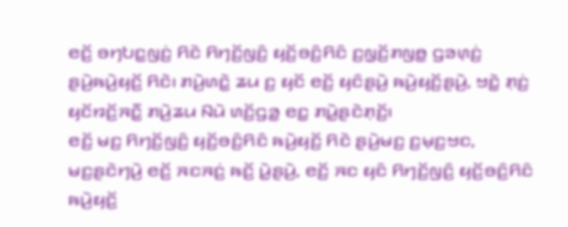ꤕꤢꤩ꤬ ꤋꤚꤝꤢ꤭ꤜꤢꤦ꤬ ꤖꤢꤧ ꤖꤚꤢꤩ꤬ꤜꤢꤨ꤬ ꤟꤢꤩ꤬ꤋꤢꤨ꤬ꤖꤢꤨ ꤢ꤬ꤜ꤫ꤢꤩ꤬ꤊꤜꤥ꤭ ꤞꤤꤛ꤫ꤢꤦ꤬ ꤔꤣꤧ꤬ꤒꤣꤧ꤬ꤟꤢꤩ꤬ ꤖꤢꤧ꤯ ꤊꤣꤧ꤬ꤛꤢꤧ꤭ ꤘꤣ ꤢ꤬ ꤟꤢꤩ ꤕꤢꤩ꤬ ꤟꤢꤨꤔꤣꤧ꤬ ꤒꤣꤧ꤬ꤟꤢꤩ꤬ꤔꤣꤧ꤬, ꤠꤢꤧ꤭ ꤊ꤫ꤢꤦ꤬ ꤟꤢꤩꤙꤢꤩ꤬ꤏꤢꤪ꤭ ꤊꤣꤧ꤬ꤘꤣ ꤡꤣꤧ ꤛꤢꤩ꤬ꤞꤤ꤭ ꤕꤢ꤭ ꤊꤣꤧ꤭ꤔꤢꤧꤊ꤫ꤢꤩ꤬꤯
ꤕꤢꤩ꤬ ꤗꤢ꤬ ꤖꤚꤢꤩ꤬ꤜꤢꤨ꤬ ꤟꤢꤩ꤬ꤋꤢꤨ꤬ꤖꤢꤨ ꤒꤣꤧ꤬ꤟꤢꤩ꤬ ꤖꤢꤧ ꤔꤣꤧ꤬ꤗꤢ꤬ ꤢ꤬ꤗ꤫ꤢ꤬ꤠꤢ, ꤗꤢ꤬ꤔꤢꤧꤚꤣꤧ꤬ ꤕꤢꤩ꤬ ꤏꤢꤏꤢꤦ꤬ ꤒꤢꤩ꤬ ꤣꤧ꤭ꤔꤣꤧ꤬, ꤕꤢꤩ꤬ ꤏꤢ ꤟꤢꤨ ꤖꤚꤢꤩ꤬ꤜꤢꤨ꤬ ꤟꤢꤩ꤬ꤋꤢꤨ꤬ꤖꤢꤨ ꤒꤣꤧ꤬ꤟꤢꤩ꤬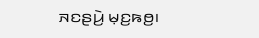ꤏꤢꤔꤣꤧ꤬ ꤗ꤫ꤢ꤬ꤒꤥ꤬꤯